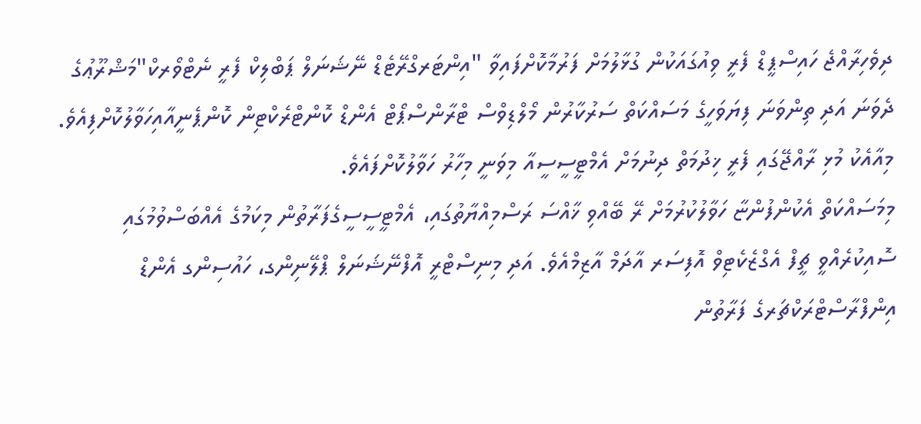ދިވެހިރާއްޖެ ހައިސްޕީޑް ފެރީ ވިއުގައަކުން ގުޅާލުމަށް ފަރުމާކޮށްފައިވާ "އިންޓަރގްރޭޓެޑް ނޭޝަނަލް ޕަބްލިކް ފެރީ ނެޓްވޯރކް"މަޝްރޫޢުގެ ދެވަނަ އަދި ތިންވަނަ ފިޔަވަހީގެ މަސައްކަތް ސަރުކާރުން މޯލްޑިވްސް ޓްރާންސްޕޯޓް އެންޑް ކޮންޓްރެކްޓިން ކޮންޕެނީއާއިހަވާލުކޮށްފިއެވެ. މިއާއެކު މުޅި ރާއްޖޭގައި ފެރީ ޚިދުމަތް ދިނުމަށް އެމްޓީސީސީއާ މިވަނީ މިހާރު ހަވާލުކޮށްފައެވެ.
މިމަސައްކަތް އެކުންފުންޏާ ހަވާލުކުރުމަށް ރޭ ބޭއްވި ޚާއްސަ ރަސްމިއްޔާތުގައި، އެމްޓީސީސީގެފަރާތުން މިކަމުގެ އެއްބަސްވުމުގައި ސޮއިކުރެއްވީ ޗީފް އެގްޒެކެޓިވް އޮފިސަރ އާދަމް އާޒިމްއެވެ. އަދި މިނިސްޓްރީ އޮފްނޭޝަނަލް ޕްލޭނިންގ، ހައުސިންގ އެންޑް އިންފްރާސްޓްރަކްޗަރގެ ފަރާތުން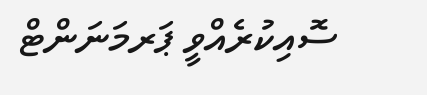ސޮއިކުރެއްވީ ޕަރމަނަންޓް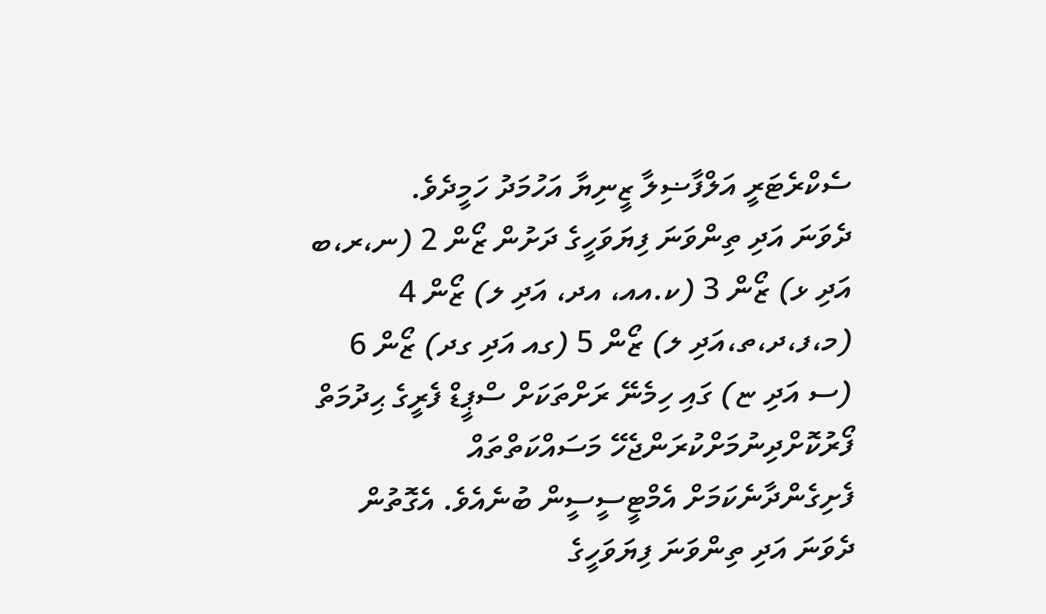ސެކްރެޓަރީ އަލްފާޟިލާ ޒީނިޔާ އަހުމަދު ހަމީދެވެ.
ދެވަނަ އަދި ތިންވަނަ ފިޔަވަހީގެ ދަށުން ޒޯން 2 (ނ،ރ،ބ އަދި ޅ) ޒޯން 3 (ކ.އއ، އދ، އަދި ލ) ޒޯން 4 (މ،ފ،ދ،ތ،އަދި ލ) ޒޯން 5 (ގއ އަދި ގދ) ޒޯން 6 (ސ އަދި ޏ) ގައި ހިމެނޭ ރަށްތަކަށް ސްޕީޑް ފެރީގެ ޙިދުމަތް ފޯރުކޮށްދިނުމަށްކުރަންޖެހޭ މަސައްކަތްތައް ފެށިގެންދާނެކަމަށް އެމްޓީސީސީން ބުނެއެވެ. އެގޮތުން ދެވަނަ އަދި ތިންވަނަ ފިޔަވަހީގެ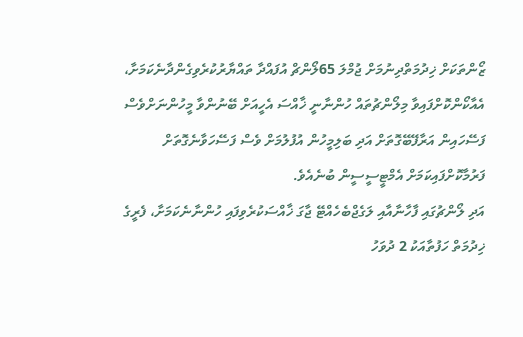ޒޯންތަކަށް ޚިދުމަތްދިނުމަށް ޖުމްލަ 65ލޯންޗް އުފައްދާ ތައްޔާރުކުރެވިގެންދާނެކަމަށާ، އެއާކޯންކޮށްފައިވާ މިލޯންޗުތައް ހުންނާނީ ޚާއްސަ އެހީއަށް ބޭނުންވާ މީހުންނަށްވެސް ފަސޭހައިން އަރާފޭބޭގޮތަށް އަދި ބަލިމީހުން އުފުލުމަށް ވެސް ފަސޭހަވާނެގޮތަށް ފަރުމާކޮށްފައިކަމަށް އެމްޓީސީސީން ބުނެއެވެ.
އަދި ލޯންޗުގައި ފާހާނާއާއި ލަގެޖްބެހެއްޓޭ ޖާގަ ޚާއްސަކުރެވިފައި ހުންނާނެކަމަށާ، ފެރީގެ ޚިދުމަތް ހަފުތާއަކު 2 ދުވަހު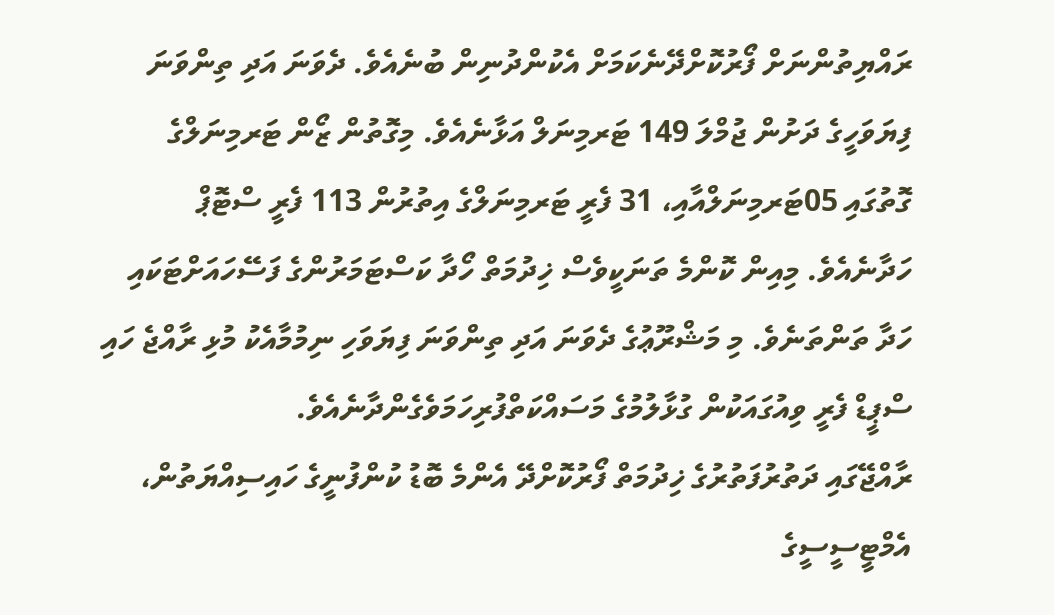ރައްޔިތުންނަށް ފޯރުކޮށްދޭނެކަމަށް އެކުންދުނިން ބުނެއެވެ. ދެވަނަ އަދި ތިންވަނަ ފިޔަވަހީގެ ދަށުން ޖުމްލަ 149 ޓަރމިނަލް އަޅާނެއެވެ. މިގޮތުން ޒޯން ޓަރމިނަލްގެ ގޮތުގައި 05ޓަރމިނަލްއާއި، 31 ފެރީ ޓަރމިނަލްގެ އިތުރުން 113 ފެރީ ސްޓޮޕް ހަދާނެއެވެ. މިއިން ކޮންމެ ތަނަކީވެސް ޚިދުމަތް ހޯދާ ކަސްޓަމަރުންގެ ފަސޭހައަށްޓަކައި ހަދާ ތަންތަނެވެ. މި މަޝްރޫޢުގެ ދެވަނަ އަދި ތިންވަނަ ފިޔަވަހި ނިމުމާއެކު މުޅި ރާއްޖެ ހައި ސްޕީޑް ފެރީ ވިއުގައަކުން ގުޅާލުމުގެ މަސައްކަތްފުރިހަމަވެގެންދާނެއެވެ.
ރާއްޖޭގައި ދަތުރުފަތުރުގެ ޚިދުމަތް ފޯރުކޮށްދޭ އެންމެ ބޮޑު ކުންފުނީގެ ހައިސިއްޔަތުން، އެމްޓީސީސީގެ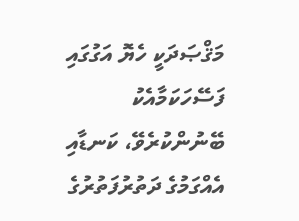މަޤްޞަދަކީ ހެޔޮ އަގުގައި ފަސޭހަކަމާއެކު ބޭނުންކުރެވޭ، ކަނޑާއި އެއްގަމުގެ ދަތުރުފަތުރުގެ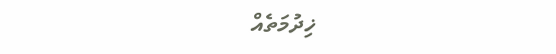ޚިދުމަތެއް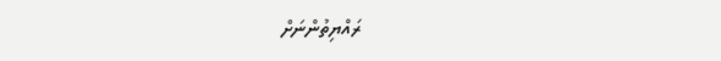ރައްޔިތުންނަށް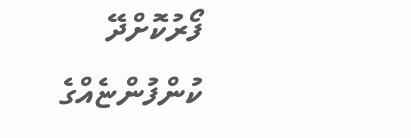ފޯރުކޮށްދޭ ކުންފުންޏެއްގެ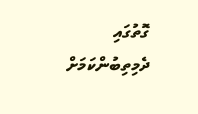ގޮތުގައި ދެމިތިބުންކަމަށް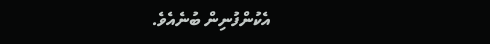އެކުންފުނިން ބުނެއެވެ.